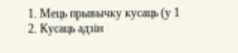1. Мець прывычку кусаць (у 1
2. Кусаць адзін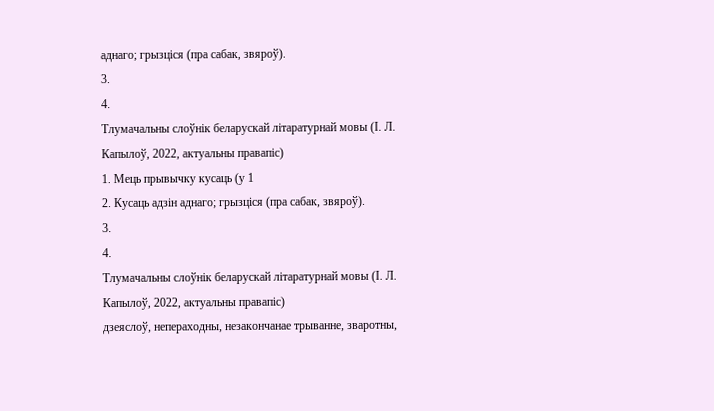аднаго; грызціся (пра сабак, звяроў).
3.
4.
Тлумачальны слоўнік беларускай літаратурнай мовы (І. Л. Капылоў, 2022, актуальны правапіс)
1. Мець прывычку кусаць (у 1
2. Кусаць адзін аднаго; грызціся (пра сабак, звяроў).
3.
4.
Тлумачальны слоўнік беларускай літаратурнай мовы (І. Л. Капылоў, 2022, актуальны правапіс)
дзеяслоў, непераходны, незакончанае трыванне, зваротны,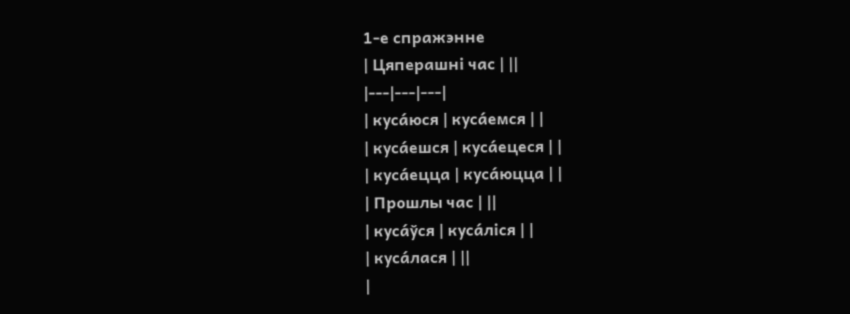1-е спражэнне
| Цяперашні час | ||
|---|---|---|
| куса́юся | куса́емся | |
| куса́ешся | куса́ецеся | |
| куса́ецца | куса́юцца | |
| Прошлы час | ||
| куса́ўся | куса́ліся | |
| куса́лася | ||
|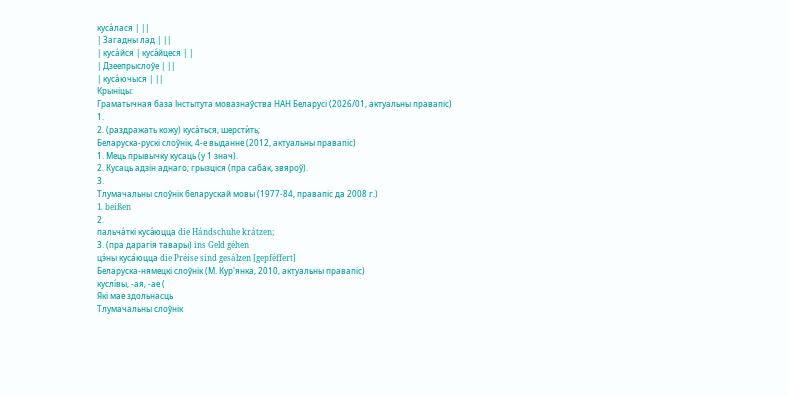куса́лася | ||
| Загадны лад | ||
| куса́йся | куса́йцеся | |
| Дзеепрыслоўе | ||
| куса́ючыся | ||
Крыніцы:
Граматычная база Інстытута мовазнаўства НАН Беларусі (2026/01, актуальны правапіс)
1.
2. (раздражать кожу) куса́ться, шерсти́ть;
Беларуска-рускі слоўнік, 4-е выданне (2012, актуальны правапіс)
1. Мець прывычку кусаць (у 1 знач).
2. Кусаць адзін аднаго; грызціся (пра сабак, звяроў).
3.
Тлумачальны слоўнік беларускай мовы (1977-84, правапіс да 2008 г.)
1. beißen
2.
пальча́ткі куса́юцца die Hándschuhe krátzen;
3. (пра дарагія тавары) ins Geld géhen
цэ́ны куса́юцца die Préise sind gesálzen [gepféffert]
Беларуска-нямецкі слоўнік (М. Кур'янка, 2010, актуальны правапіс)
куслі́вы, -ая, -ае (
Які мае здольнасць
Тлумачальны слоўнік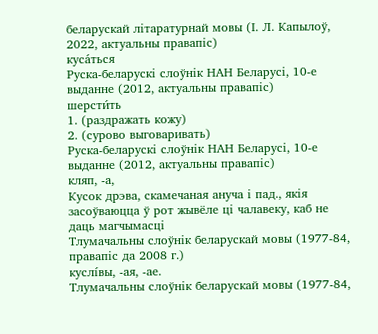беларускай літаратурнай мовы (І. Л. Капылоў, 2022, актуальны правапіс)
куса́ться
Руска-беларускі слоўнік НАН Беларусі, 10-е выданне (2012, актуальны правапіс)
шерсти́ть
1. (раздражать кожу)
2. (сурово выговаривать)
Руска-беларускі слоўнік НАН Беларусі, 10-е выданне (2012, актуальны правапіс)
кляп, ‑а,
Кусок дрэва, скамечаная ануча і пад., якія засоўваюцца ў рот жывёле ці чалавеку, каб не даць магчымасці
Тлумачальны слоўнік беларускай мовы (1977-84, правапіс да 2008 г.)
куслі́вы, ‑ая, ‑ае.
Тлумачальны слоўнік беларускай мовы (1977-84,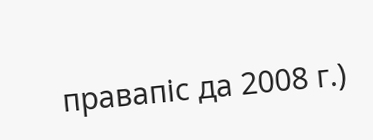правапіс да 2008 г.)